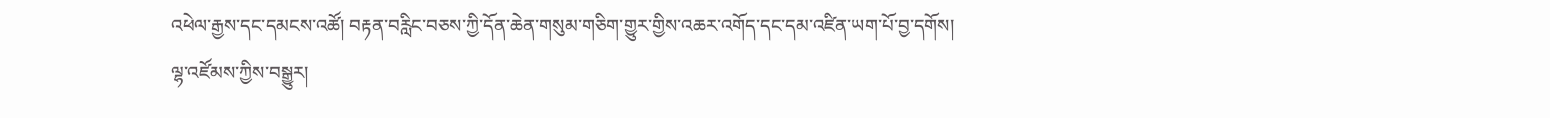འཕེལ་རྒྱས་དང་དམངས་འཚོ། བརྟན་བརླིང་བཅས་ཀྱི་དོན་ཆེན་གསུམ་གཅིག་གྱུར་གྱིས་འཆར་འགོད་དང་དམ་འཛིན་ཡག་པོ་བྱ་དགོས།
ལྷ་འཛོམས་ཀྱིས་བསྒྱུར།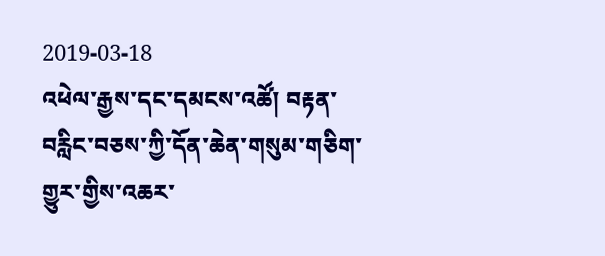2019-03-18
འཕེལ་རྒྱས་དང་དམངས་འཚོ། བརྟན་བརླིང་བཅས་ཀྱི་དོན་ཆེན་གསུམ་གཅིག་གྱུར་གྱིས་འཆར་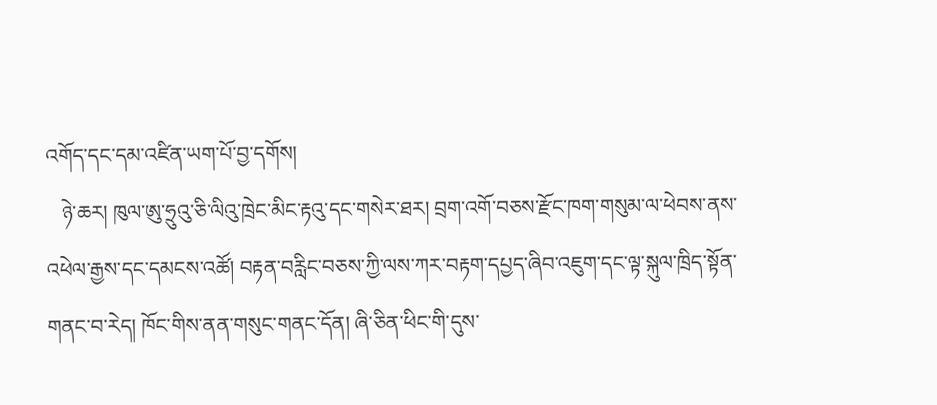འགོད་དང་དམ་འཛིན་ཡག་པོ་བྱ་དགོས།
   ཉེ་ཆར། ཁུལ་ཨུ་ཧྲུའུ་ཅི་ལིའུ་ཁྲེང་མིང་རྟའུ་དང་གསེར་ཐར། བྲག་འགོ་བཅས་རྫོང་ཁག་གསུམ་ལ་ཕེབས་ནས་འཕེལ་རྒྱས་དང་དམངས་འཚོ། བརྟན་བརླིང་བཅས་ཀྱི་ལས་ཀར་བརྟག་དཔྱད་ཞིབ་འཇུག་དང་ལྟ་སྐུལ་ཁྲིད་སྟོན་གནང་བ་རེད། ཁོང་གིས་ནན་གསུང་གནང་དོན། ཞི་ཅིན་ཕིང་གི་དུས་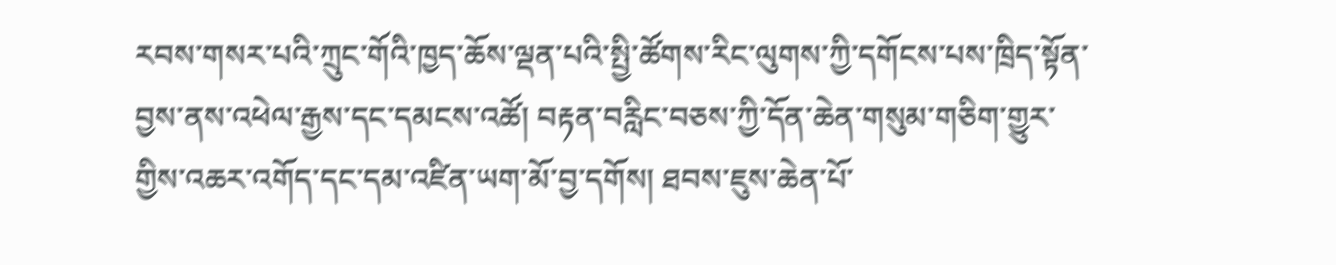རབས་གསར་པའི་ཀྲུང་གོའི་ཁྱད་ཆོས་ལྡན་པའི་སྤྱི་ཚོགས་རིང་ལུགས་ཀྱི་དགོངས་པས་ཁྲིད་སྟོན་བྱས་ནས་འཕེལ་རྒྱས་དང་དམངས་འཚོ། བརྟན་བརླིང་བཅས་ཀྱི་དོན་ཆེན་གསུམ་གཅིག་གྱུར་གྱིས་འཆར་འགོད་དང་དམ་འཛིན་ཡག་མོ་བྱ་དགོས། ཐབས་ཇུས་ཆེན་པོ་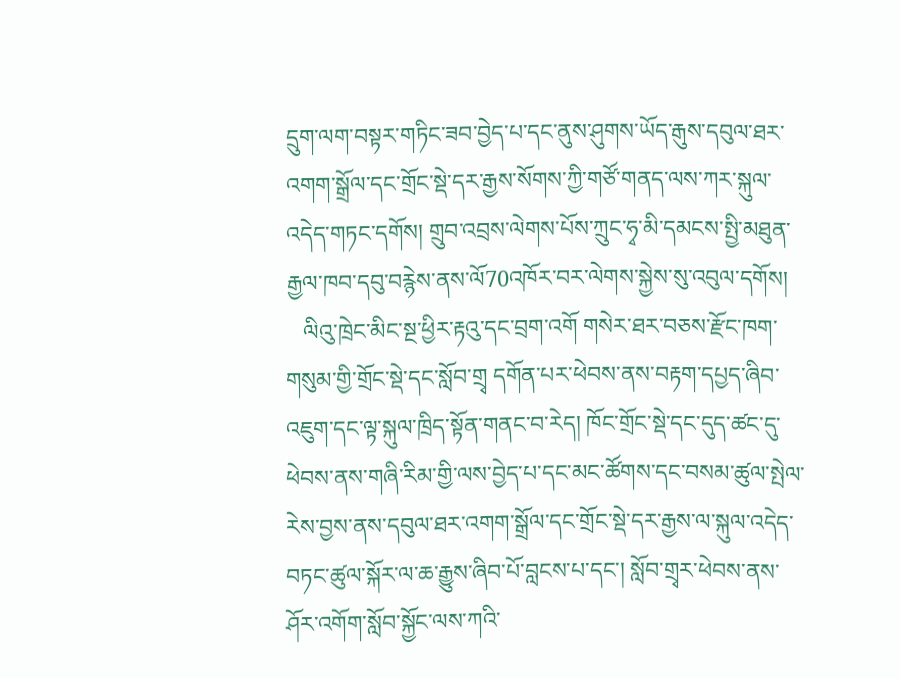དྲུག་ལག་བསྟར་གཏིང་ཟབ་བྱེད་པ་དང་ནུས་ཤུགས་ཡོད་རྒུས་དབུལ་ཐར་འགག་སྒྲོལ་དང་གྲོང་སྡེ་དར་རྒྱས་སོགས་ཀྱི་གཙོ་གནད་ལས་ཀར་སྐུལ་འདེད་གཏང་དགོས། གྲུབ་འབྲས་ལེགས་པོས་ཀྲུང་ཧྭ་མི་དམངས་སྤྱི་མཐུན་རྒྱལ་ཁབ་དབུ་བརྙེས་ནས་ལོ70འཁོར་བར་ལེགས་སྐྱེས་སུ་འབུལ་དགོས།
   ལིའུ་ཁྲེང་མིང་སྔ་ཕྱིར་རྟའུ་དང་བྲག་འགོ གསེར་ཐར་བཅས་རྫོང་ཁག་གསུམ་གྱི་གྲོང་སྡེ་དང་སློབ་གྲྭ དགོན་པར་ཕེབས་ནས་བརྟག་དཔྱད་ཞིབ་འཇུག་དང་ལྟ་སྐུལ་ཁྲིད་སྟོན་གནང་བ་རེད། ཁོང་གྲོང་སྡེ་དང་དུད་ཚང་དུ་ཕེབས་ནས་གཞི་རིམ་གྱི་ལས་བྱེད་པ་དང་མང་ཚོགས་དང་བསམ་ཚུལ་སྤེལ་རེས་བྱས་ནས་དབུལ་ཐར་འགག་སྒྲོལ་དང་གྲོང་སྡེ་དར་རྒྱས་ལ་སྐུལ་འདེད་བཏང་ཚུལ་སྐོར་ལ་ཆ་རྒྱུས་ཞིབ་པོ་བླངས་པ་དང་། སློབ་གྲྭར་ཕེབས་ནས་ཤོར་འགོག་སློབ་སྐྱོང་ལས་ཀའི་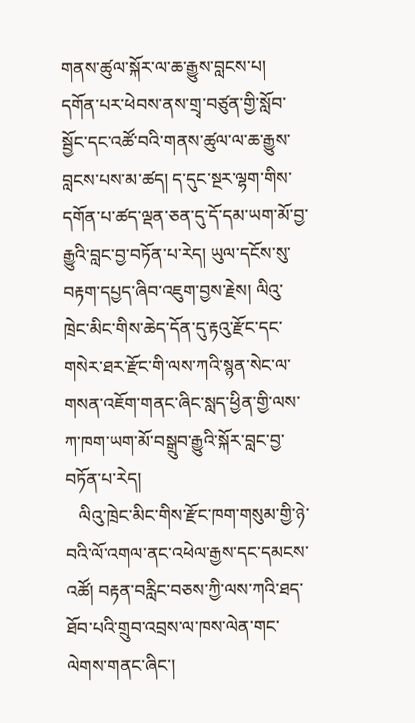གནས་ཚུལ་སྐོར་ལ་ཆ་རྒྱུས་བླངས་པ། དགོན་པར་ཕེབས་ནས་གྲྭ་བཙུན་གྱི་སློབ་སྦྱོང་དང་འཚོ་བའི་གནས་ཚུལ་ལ་ཆ་རྒྱུས་བླངས་པས་མ་ཚད། ད་དུང་སྔར་ལྷག་གིས་དགོན་པ་ཚད་ལྡན་ཅན་དུ་དོ་དམ་ཡག་མོ་བྱ་རྒྱུའི་བླང་བྱ་བཏོན་པ་རེད། ཡུལ་དངོས་སུ་བརྟག་དཔྱད་ཞིབ་འཇུག་བྱས་རྗེས། ལིའུ་ཁྲེང་མིང་གིས་ཆེད་དོན་དུ་རྟའུ་རྫོང་དང་གསེར་ཐར་རྫོང་གི་ལས་ཀའི་སྙན་སེང་ལ་གསན་འཇོག་གནང་ཞིང་སླད་ཕྱིན་གྱི་ལས་ཀ་ཁག་ཡག་མོ་བསྒྲུབ་རྒྱུའི་སྐོར་བླང་བྱ་བཏོན་པ་རེད།
   ལིའུ་ཁྲེང་མིང་གིས་རྫོང་ཁག་གསུམ་གྱི་ཉེ་བའི་ལོ་འགལ་ནང་འཕེལ་རྒྱས་དང་དམངས་འཚོ། བརྟན་བརླིང་བཅས་ཀྱི་ལས་ཀའི་ཐད་ཐོབ་པའི་གྲུབ་འབྲས་ལ་ཁས་ལེན་གང་ལེགས་གནང་ཞིང་།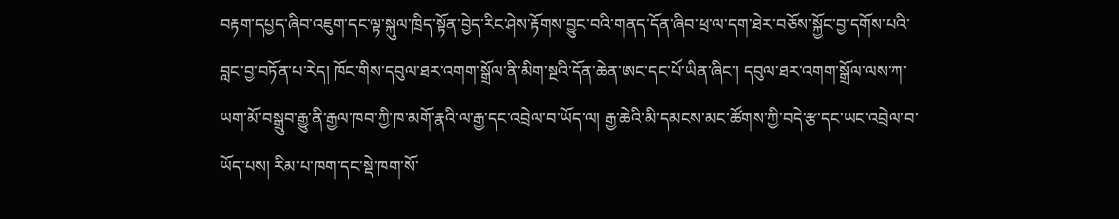བརྟག་དཔྱད་ཞིབ་འཇུག་དང་ལྟ་སྐུལ་ཁྲིད་སྟོན་བྱེད་རིང་ཤེས་རྟོགས་བྱུང་བའི་གནད་དོན་ཞིབ་ཕྲ་ལ་དག་ཐེར་བཅོས་སྐྱོང་བྱ་དགོས་པའི་བླང་བྱ་བཏོན་པ་རེད། ཁོང་གིས་དབུལ་ཐར་འགག་སྒྲོལ་ནི་མིག་སྔའི་དོན་ཆེན་ཨང་དང་པོ་ཡིན་ཞིང་། དབུལ་ཐར་འགག་སྒྲོལ་ལས་ཀ་ཡག་མོ་བསྒྲུབ་རྒྱུ་ནི་རྒྱལ་ཁབ་ཀྱི་ཁ་མགོ་རྣའི་ལ་རྒྱ་དང་འབྲེལ་བ་ཡོད་ལ། རྒྱ་ཆེའི་མི་དམངས་མང་ཚོགས་ཀྱི་བདེ་རྩ་དང་ཡང་འབྲེལ་བ་ཡོད་པས། རིམ་པ་ཁག་དང་སྡེ་ཁག་སོ་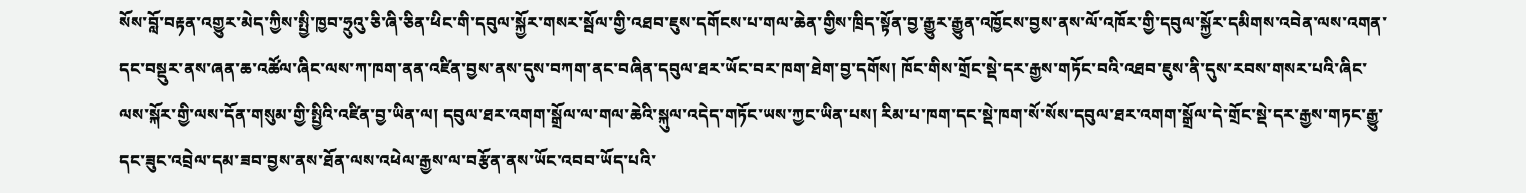སོས་བློ་བརྟན་འགྱུར་མེད་ཀྱིས་སྤྱི་ཁྱབ་ཧྲུའུ་ཅི་ཞི་ཅིན་ཕིང་གི་དབུལ་སྐྱོར་གསར་སྦོལ་གྱི་འཐབ་ཇུས་དགོངས་པ་གལ་ཆེན་གྱིས་ཁྲིད་སྟོན་བྱ་རྒྱུར་རྒྱུན་འཁྱོངས་བྱས་ནས་ལོ་འཁོར་གྱི་དབུལ་སྐྱོར་དམིགས་འབེན་ལས་འགན་དང་བསྡུར་ནས་ཞན་ཆ་འཚོལ་ཞིང་ལས་ཀ་ཁག་ནན་འཛིན་བྱས་ནས་དུས་བཀག་ནང་བཞིན་དབུལ་ཐར་ཡོང་བར་ཁག་ཐེག་བྱ་དགོས། ཁོང་གིས་གྲོང་སྡེ་དར་རྒྱས་གཏོང་བའི་འཐབ་ཇུས་ནི་དུས་རབས་གསར་པའི་ཞིང་ལས་སྐོར་གྱི་ལས་དོན་གསུམ་གྱི་སྤྱིའི་འཛིན་བྱ་ཡིན་ལ། དབུལ་ཐར་འགག་སྒྲོལ་ལ་གལ་ཆེའི་སྐུལ་འདེད་གཏོང་ཡས་ཀྱང་ཡིན་པས། རིམ་པ་ཁག་དང་སྡེ་ཁག་སོ་སོས་དབུལ་ཐར་འགག་སྒྲོལ་དེ་གྲོང་སྡེ་དར་རྒྱས་གཏང་རྒྱུ་དང་ཟུང་འབྲེལ་དམ་ཟབ་བྱས་ནས་ཐོན་ལས་འཕེལ་རྒྱས་ལ་བརྩོན་ནས་ཡོང་འབབ་ཡོད་པའི་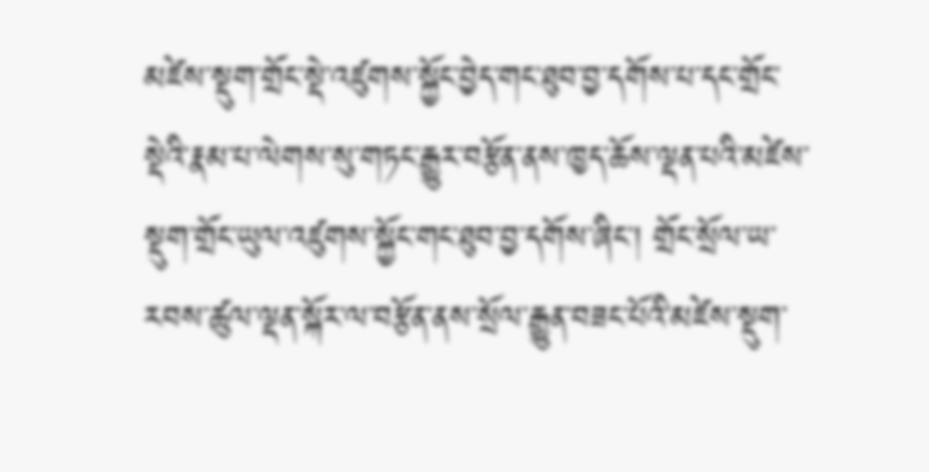མཛེས་སྡུག་གྲོང་སྡེ་འཛུགས་སྐྱོང་བྱེད་གང་ཐུབ་བྱ་དགོས་པ་དང་གྲོང་སྡེའི་རྣམ་པ་ལེགས་སུ་གཏང་རྒྱུར་བརྩོན་ནས་ཁྱད་ཆོས་ལྡན་པའི་མཛེས་སྡུག་གྲོང་ཡུལ་འཛུགས་སྐྱོང་གང་ཐུབ་བྱ་དགོས་ཞིང་། གྲོང་སྲོལ་ཡ་རབས་ཚུལ་ལྡན་སྐོར་ལ་བརྩོན་ནས་སྲོལ་རྒྱུན་བཟང་པོའི་མཛེས་སྡུག་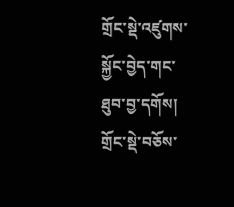གྲོང་སྡེ་འཛུགས་སྐྱོང་བྱེད་གང་ཐུབ་བྱ་དགོས། གྲོང་སྡེ་བཅོས་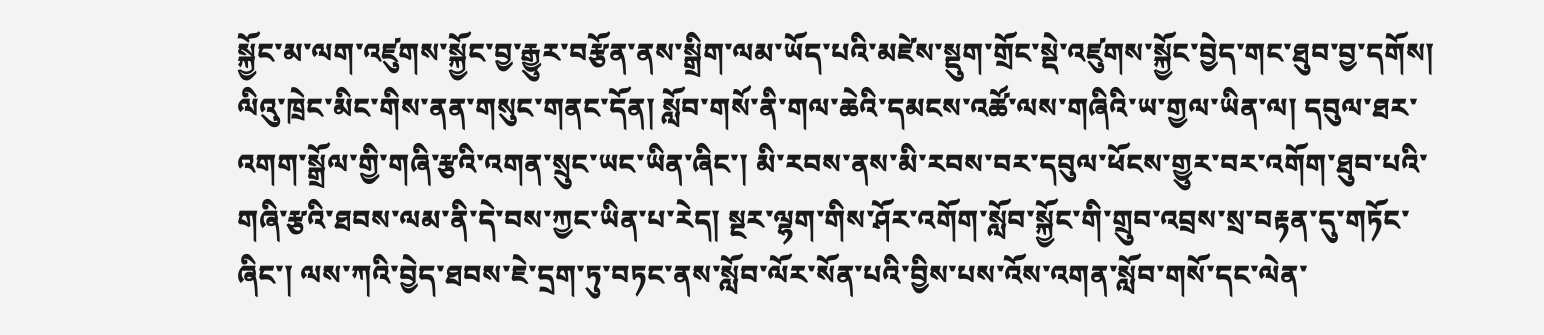སྐྱོང་མ་ལག་འཛུགས་སྐྱོང་བྱ་རྒྱུར་བརྩོན་ནས་སྒྲིག་ལམ་ཡོད་པའི་མཛེས་སྡུག་གྲོང་སྡེ་འཛུགས་སྐྱོང་བྱེད་གང་ཐུབ་བྱ་དགོས།
ལིའུ་ཁྲེང་མིང་གིས་ནན་གསུང་གནང་དོན། སློབ་གསོ་ནི་གལ་ཆེའི་དམངས་འཚོ་ལས་གཞིའི་ཡ་གྱལ་ཡིན་ལ། དབུལ་ཐར་འགག་སྒྲོལ་གྱི་གཞི་རྩའི་འགན་སྲུང་ཡང་ཡིན་ཞིང་། མི་རབས་ནས་མི་རབས་བར་དབུལ་ཕོངས་གྱུར་བར་འགོག་ཐུབ་པའི་གཞི་རྩའི་ཐབས་ལམ་ནི་དེ་བས་ཀྱང་ཡིན་པ་རེད། སྔར་ལྷག་གིས་ཤོར་འགོག་སློབ་སྐྱོང་གི་གྲུབ་འབྲས་སྲ་བརྟན་དུ་གཏོང་ཞིང་། ལས་ཀའི་བྱེད་ཐབས་ཇེ་དྲག་ཏུ་བཏང་ནས་སློབ་ལོར་སོན་པའི་བྱིས་པས་འོས་འགན་སློབ་གསོ་དང་ལེན་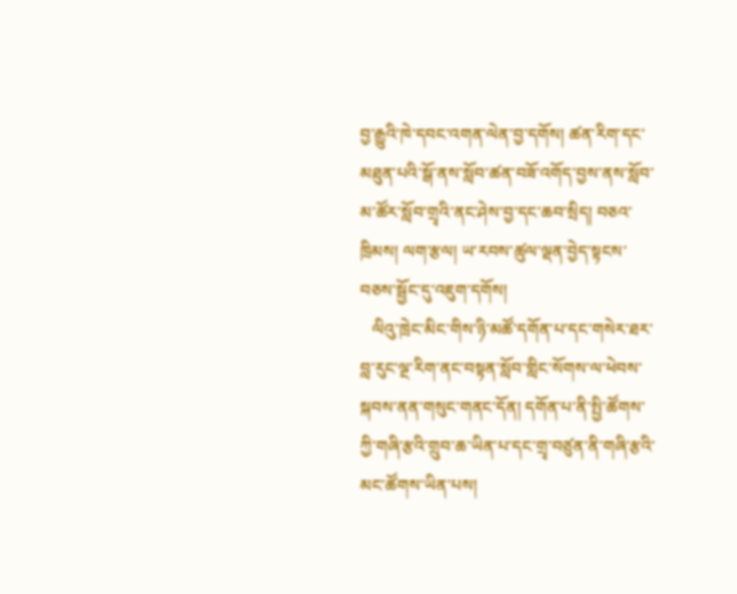བྱ་རྒྱུའི་ཁེ་དབང་འགན་ལེན་བྱ་དགོས། ཚན་རིག་དང་མཐུན་པའི་སྒོ་ནས་སློབ་ཚན་བཟོ་འགོད་བྱས་ནས་སློབ་མ་ཚོར་སློབ་གྲྭའི་ནང་ཤེས་བྱ་དང་ཆབ་སྲིད། བཅའ་ཁྲིམས། ལག་རྩལ། ཡ་རབས་ཚུལ་ལྡན་བྱེད་སྟངས་བཅས་སྦྱོང་དུ་འཇུག་དགོས།
   ལིའུ་ཁྲེང་མིང་གིས་ཉི་མཚོ་དགོན་པ་དང་གསེར་ཐར་བླ་རུང་ལྔ་རིག་ནང་བསྟན་སློབ་གླིང་སོགས་ལ་ཕེབས་སྐབས་ནན་གསུང་གནང་དོན། དགོན་པ་ནི་སྤྱི་ཚོགས་ཀྱི་གཞི་རྩའི་གྲུབ་ཆ་ཡིན་པ་དང་གྲྭ་བཙུན་ནི་གཞི་རྩའི་མང་ཚོགས་ཡིན་པས།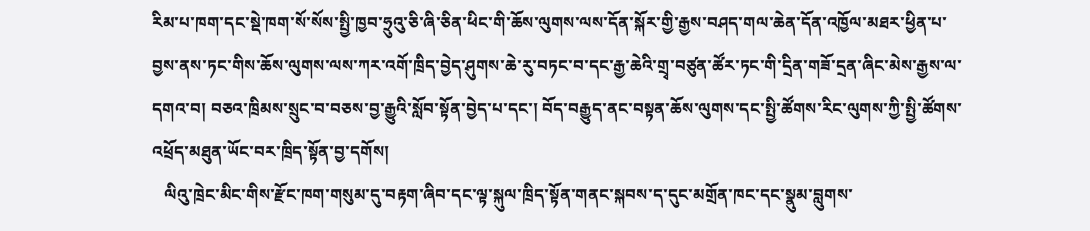རིམ་པ་ཁག་དང་སྡེ་ཁག་སོ་སོས་སྤྱི་ཁྱབ་ཧྲུའུ་ཅི་ཞི་ཅིན་ཕིང་གི་ཆོས་ལུགས་ལས་དོན་སྐོར་གྱི་རྒྱས་བཤད་གལ་ཆེན་དོན་འཁྱོལ་མཐར་ཕྱིན་པ་བྱས་ནས་ཏང་གིས་ཆོས་ལུགས་ལས་ཀར་འགོ་ཁྲིད་བྱེད་ཤུགས་ཆེ་རུ་བཏང་བ་དང་རྒྱ་ཆེའི་གྲྭ་བཙུན་ཚོར་ཏང་གི་དྲིན་གཟོ་དྲན་ཞིང་མེས་རྒྱས་ལ་དགའ་བ། བཅའ་ཁྲིམས་སྲུང་བ་བཅས་བྱ་རྒྱུའི་སློབ་སྟོན་བྱེད་པ་དང་། བོད་བརྒྱུད་ནང་བསྟན་ཆོས་ལུགས་དང་སྤྱི་ཚོགས་རིང་ལུགས་ཀྱི་སྤྱི་ཚོགས་འཕྲོད་མཐུན་ཡོང་བར་ཁྲིད་སྟོན་བྱ་དགོས།
   ལིའུ་ཁྲེང་མིང་གིས་རྫོང་ཁག་གསུམ་དུ་བརྟག་ཞིབ་དང་ལྟ་སྐུལ་ཁྲིད་སྟོན་གནང་སྐབས་ད་དུང་མགྲོན་ཁང་དང་སྣུམ་བླུགས་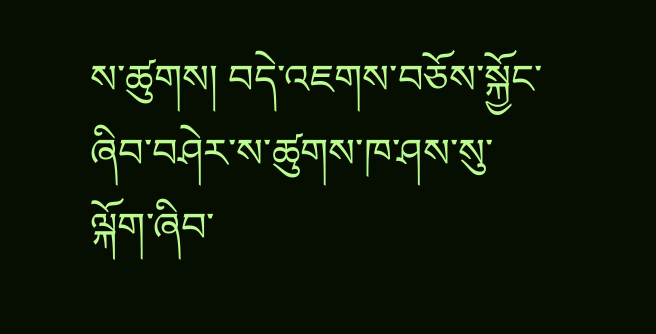ས་ཚུགས། བདེ་འཇགས་བཅོས་སྐྱོང་ཞིབ་བཤེར་ས་ཚུགས་ཁ་ཤས་སུ་ལྐོག་ཞིབ་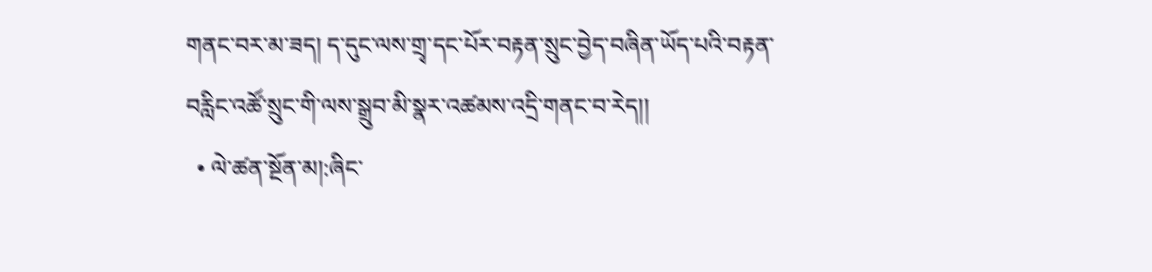གནང་བར་མ་ཟད། ད་དུང་ལས་གྲྭ་དང་པོར་བརྟན་སྲུང་བྱེད་བཞིན་ཡོད་པའི་བརྟན་བརླིང་འཚོ་སྲུང་གི་ལས་སྒྲུབ་མི་སྣར་འཚམས་འདྲི་གནང་བ་རེད།།
  • ལེ་ཚན་སྔོན་མ།:ཞིང་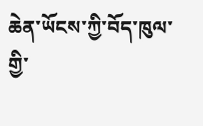ཆེན་ཡོངས་ཀྱི་བོད་ཁུལ་གྱི་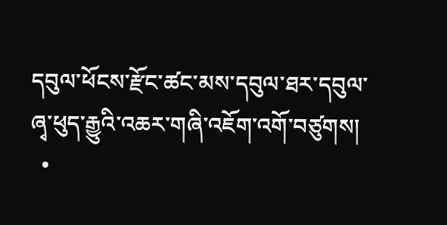དབུལ་ཕོངས་རྫོང་ཚང་མས་དབུལ་ཐར་དབུལ་ཞྭ་ཕུད་རྒྱུའི་འཆར་གཞི་འཇོག་འགོ་བཙུགས།
  •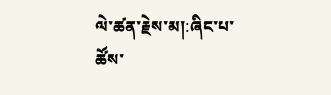ལེ་ཚན་རྗེས་མ།:ཞིང་པ་ཚོས་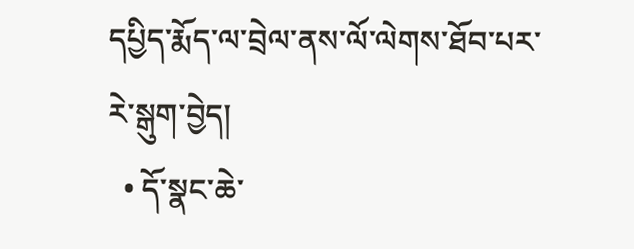དཔྱིད་རྨོད་ལ་བྲེལ་ནས་ལོ་ལེགས་ཐོབ་པར་རེ་སྒུག་བྱེད།
  • དོ་སྣང་ཆེ་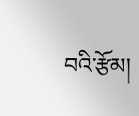བའི་རྩོམ།